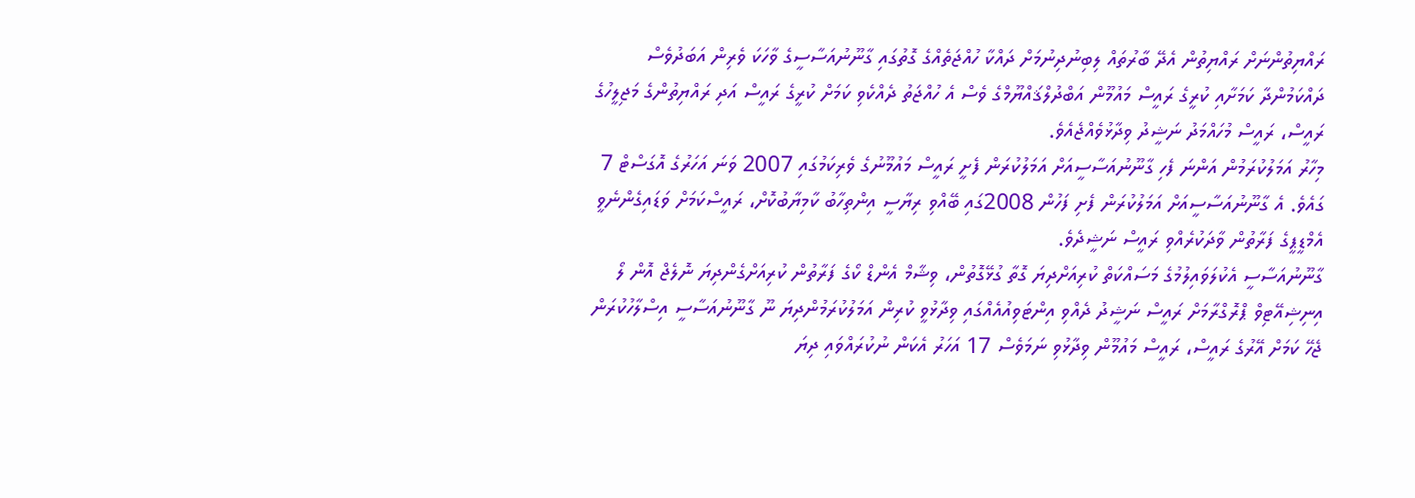ރައްޔިތުންނަށް ރައްޔިތުން އެދޭ ބާރުތައް ލިބިނުދިނުމަށް ދައްކާ ހުއްޖަތެއްގެ ގޮތުގައި ގާނޫނުއަސާސީގެ ވާހަކަ ވެރިން އަބަދުވެސް ދައްކަމުންދާ ކަމަށާއި ކުރީގެ ރައީސް މައުމޫން އަބްދުލްޤައްޔޫމްގެ ވެސް އެ ހުއްޖަތު ދެއްކެވި ކަމަށް ކުރީގެ ރައީސް އަދި ރައްޔިތުންގެ މަޖިލީހުގެ ރައީސް، ރައީސް މުހައްމަދު ނަޝީދު ވިދާޅުވެއްޖެއެވެ.
މިހާރު އަމަލުކުރަމުން އަންނަ ފެހި ގާނޫނުއަސާސީއަށް އަމަލުކުރަން ފެށީ ރައީސް މައުމޫނުގެ ވެރިކަމުގައި 2007 ވަނަ އަހަރުގެ އޮގަސްޓް 7 ގައެވެ. އެ ގާނޫނުއަސާސީއަށް އަމަލުކުރަން ފެށި ފަހުން 2008ގައި ބޭއްވި ރިޔާސީ އިންތިހާބު ކާމިޔާބުކޮށް، ރައީސްކަމަށް ވަޑައިގެންނެވީ އެމްޑީޕީގެ ފަރާތުން ވާދަކުރެއްވި ރައީސް ނަޝީދެވެ.
ގާނޫނުއަސާސީ އެކުލަވައިލުމުގެ މަސައްކަތް ކުރިއަށްދިޔަ ގޮތާ ގުޅޭގޮތުން، ވިޝާމް އެންޑް ކޯގެ ފަރާތުން ކުރިއަށްގެންދިޔަ ނޮލެޖް އޮން ލޯ އިނިޝިއޭޓިވް ޕްރޮގްރާމަށް ރައީސް ނަޝީދު ދެއްވި އިންޓަވިއުއެއްގައި ވިދާޅުވީ ކުރިން އަމަލުކުރަމުންދިޔަ ނޫ ގާނޫނުއަސާސީ އިސްލާހުކުރަން ޖެހޭ ކަމަށް އޭރުގެ ރައީސް، ރައީސް މައުމޫން ވިދާޅުވި ނަމަވެސް 17 އަހަރު އެކަން ނުކުރައްވައި ދިޔަ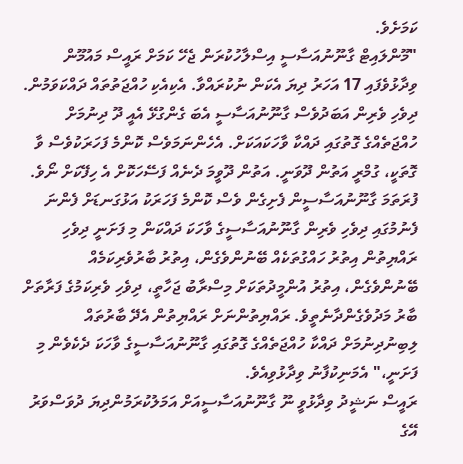ކަމަށެވެ.
"މޫންލައިޓް ގާނޫނުއަސާސީ އިސްލާހުކުރަން ޖެހޭ ކަމަށް ރައީސް މައުމޫން ވިދާޅުވެފައި 17 އަހަރު ދިޔަ އެކަން ނުކުރައްވާ. އެކިއެކި ހުއްޖަތުތައް ދައްކަވަމުން. ދިވެހި ވެރިން އަބަދުވެސް ގާނޫނުއަސާސީ އެބަ ގެންގުޅޭ އެއީ ދޫ ދިނުމަށް ހުއްޖަތެއްގެ ގޮތުގައި ދައްކާ ވާހަކައަކަށް. އެހެންނަމަވެސް ކޮންމެ ފަހަރަކުވެސް ވާ ގޮތަކީ، ގުމްރީ އަތުން ދޫވަނީ. އަތުން ދޫވީމަ ދެނެއް ފަސޭހަކޮށް އެ ހިފޭކަށް ނޯވެ. ފުރަތަމަ ގާނޫނުއަސާސީން ފެށިގެން ވެސް ކޮންމެ ފަހަރަކު އަޅުގަނޑަށް ފެންނަ ފެނުމުގައި ދިވެހި ވެރިން ގާނޫނުއަސާސީގެ ވާހަކަ ދައްކަން މި ފަށަނީ ދިވެހި ރައްޔިތުން އިތުރު ހައްގުތަކެއް ބޭނުންވެގެން، އިތުރު ބާރުވެރިކަމެއް ބޭނުންވެގެން، އިތުރު އުންމީދުތަކަށް މިސްރާބު ޖަހާތީ، ދިވެހި ވެރިކަމުގެ ފަރާތަށް ބާރު މަދުވެގެންދާނެތީވެ. ރައްޔިތުންނަށް ރައްޔިތުން އެދޭ ބާރުތައް ލިބިނުދިނުމަށް ދައްކާ ހުއްޖަތެއްގެ ގޮތުގައި ގާނޫނުއަސާސީގެ ވާހަކަ ދެކެވެން މި ފަށަނީ،" އެމަނިކުފާނު ވިދާޅުވިއެވެ.
ރައީސް ނަޝީދު ވިދާޅުވީ ނޫ ގާނޫނުއަސާސީއަށް އަމަލުކުރަމުންދިޔަ ދުވަސްވަރު އޭގެ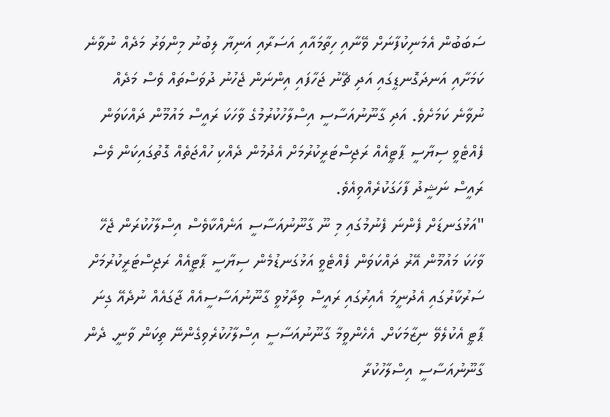ސަބަބުން އެމަނިކުފާނަށް ވޭނާއި ހިތާމައާއި އަސަރާއި އަނިޔާ ލިބުނު މިންވަރު މަދެއް ނުވާނެ ކަމަށާއި އަނދަގޮނޑީގައި އަދި ޗޭނު ޖަހާފައި އިންނަން ޖެހުނު ދުވަސްތައް ވެސް މަދެއް ނުވާނެ ކަމަށެވެ. އަދި ގާނޫނުއަސާސީ އިސްލާހުކުރުމުގެ ވާހަކަ ރައީސް މައުމޫން ދައްކަވަން ފެއްޓެވީ ސިޔާސީ ޕާޓީއެއް ރަޖިސްޓަރީކުރުމަށް އެދުމުން ދެއްކި ހުއްޖަތެއް ގޮތުގައިކަން ވެސް ރައީސް ނަޝީދު ފާހަގަކުރެއްވިއެވެ.
"އަޅުގަނޑަށް ފެންނަ ފެނުމުގައި މި ނޫ ގާނޫނުއަސާސީ އަނެއްކާވެސް އިސްލާހުކުރަން ޖެހޭ ވާހަކަ މައުމޫން އޭރު ދައްކަވަން ފެއްޓެވީ އަޅުގަނޑުމެން ސިޔާސީ ޕާޓީއެއް ރަޖިސްޓަރީކުރުމަށް ސަރުކާރުގައި އެދުނީމަ އެއިރުގައި ރައީސް ވިދާޅުވީ ގާނޫނުއަސާސީއެއް ޖާގައެއް ނުދެއޭ ގިނަ ޕާޓީ އެކުލެވޭ ނިޒާމަކަށް. އެހެންވީމާ ގާނޫނުއަސާސީ އިސްލާހުކުރެވިގެންނޭ ތިކަން ވާނީ. ދެން ގާނޫނުއަސާސީ އިސްލާހުކުރާ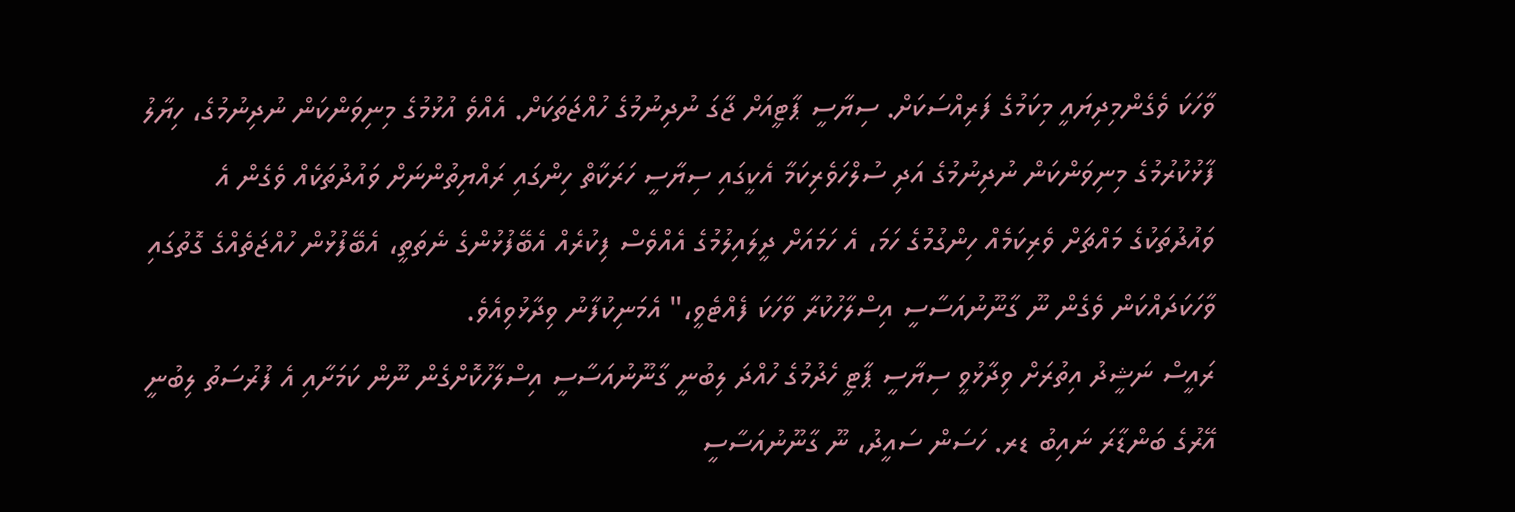ވާހަކަ ވެގެންމިދިޔައީ މިކަމުގެ ފަރިއްސަކަށް. ސިޔާސީ ޕާޓީއަށް ޖާގަ ނުދިނުމުގެ ހުއްޖަތަކަށް. އެއްވެ އުޅުމުގެ މިނިވަންކަން ނުދިނުމުގެ، ހިޔާލު ފާޅުކުރުމުގެ މިނިވަންކަން ނުދިނުމުގެ އަދި ސުލްހަވެރިކަމާ އެކީގައި ސިޔާސީ ހަރަކާތް ހިންގައި ރައްޔިތުންނަށް ވައުދުތަކެއް ވެގެން އެ ވައުދުތަކުގެ މައްޗަށް ވެރިކަމެއް ހިންގުމުގެ ހަމަ، އެ ހަމައަށް ދީލައިލުމުގެ އެއްވެސް ފިކުރެއް އެބޭފުޅުންގެ ނެތަތީ، އެބޭފުޅުން ހުއްޖަތެއްގެ ގޮތުގައި ވާހަކަދައްކަން ވެގެން ނޫ ގާނޫނުއަސާސީ އިސްލާހުކުރާ ވާހަކަ ފެއްޓެވީ،" އެމަނިކުފާނު ވިދާޅުވިއެވެ.
ރައީސް ނަޝީދު އިތުރަށް ވިދާޅުވީ ސިޔާސީ ޕާޓީ ހެދުމުގެ ހުއްދަ ލިބުނީ ގާނޫނުއަސާސީ އިސްލާހުކޮށްގެން ނޫން ކަމަށާއި އެ ފުރުސަތު ލިބުނީ އޭރުގެ ބަންޑާރަ ނައިބު ޑރ. ހަސަން ސައީދު، ނޫ ގާނޫނުއަސާސީ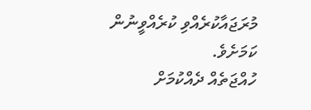މުރަޖައާކުރެއްވި ކުރެއްވީނުން ކަމަށެވެ.
ހުއްޖަތެއް ދެއްކުމަށް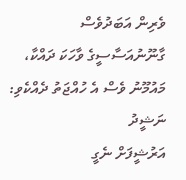ވެރިން އަބަދުވެސް ގާނޫނުއަސާސީގެ ވާހަކަ ދައްކާ، މައުމޫނު ވެސް އެ ހުއްޖަތު ދެއްކެވި: ނަޝީދު
އަރުޝީފަށް ނެގީ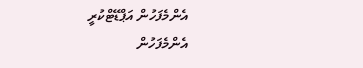އެންމެފަހުން އަޕްޑޭޓްކުރީ
އެންމެފަހުން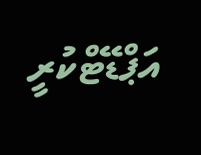އަޕްޑޭޓްކުރީ